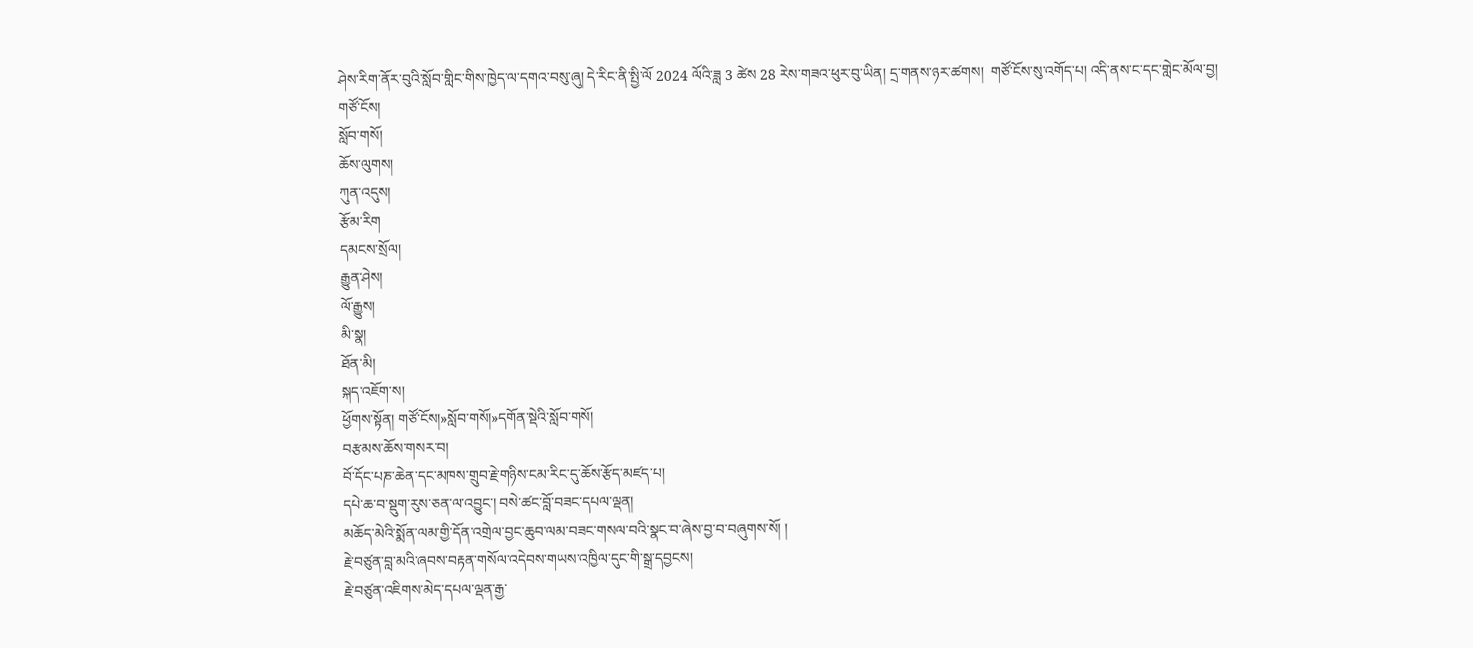ཤེས་རིག་ནོར་བུའི་སློབ་གླིང་གིས་ཁྱེད་ལ་དགའ་བསུ་ཞུ། དེ་རིང་ནི་སྤྱི་ལོ 2024 ལོའི་ཟླ 3 ཚེས 28 རེས་གཟའ་ཕུར་བུ་ཡིན། དྲ་གནས་ཉར་ཚགས།  གཙོ་ངོས་སུ་འགོད་པ། འདི་ནས་ང་དང་གླེང་མོལ་བྱ།
གཙོ་ངོས།
སློབ་གསོ།
ཆོས་ལུགས།
ཀུན་འདུས།
རྩོམ་རིག
དམངས་སྲོལ།
རྒྱུན་ཤེས།
ལོ་རྒྱུས།
མི་སྣ།
ཐོན་མི།
སྐད་འཇོག་ས།
ཕྱོགས་སྟོན། གཙོ་ངོས།»སློབ་གསོ།»དགོན་སྡེའི་སློབ་གསོ།
བརྩམས་ཆོས་གསར་བ།
བོ་དོང་པཎ་ཆེན་དང་མཁས་གྲུབ་རྗེ་གཉིས་ངམ་རིང་དུ་ཆོས་རྩོད་མཛད་པ།
དཔེ་ཆ་བ་སྡུག་རུས་ཅན་ལ་འབྱུང་། བསེ་ཚང་བློ་བཟང་དཔལ་ལྡན།
མཆོད་མེའི་སྨོན་ལམ་གྱི་དོན་འགྲེལ་བྱང་ཆུབ་ལམ་བཟང་གསལ་བའི་སྣང་བ་ཞེས་བྱ་བ་བཞུགས་སོ། །
རྗེ་བཙུན་བླ་མའི་ཞབས་བརྟན་གསོལ་འདེབས་གཡས་འཁྱིལ་དུང་གི་སྒྲ་དབྱངས།
རྗེ་བཙུན་འཇིགས་མེད་དཔལ་ལྡན་རྒྱ་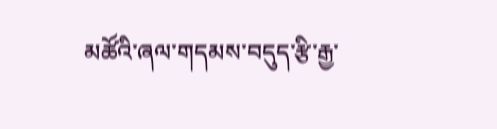མཚོའི་ཞལ་གདམས་བདུད་རྩི་རྒྱ་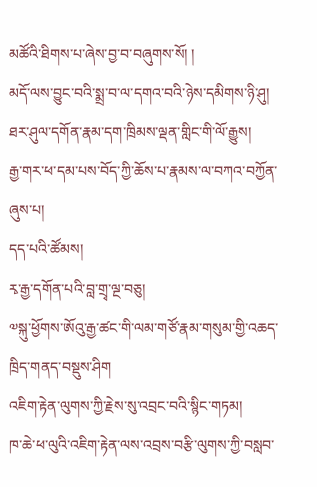མཚོའི་ཐིགས་པ་ཞེས་བྱ་བ་བཞུགས་སོ། །
མདོ་ལས་བྱུང་བའི་སྨྲ་བ་ལ་དགའ་བའི་ཉེས་དམིགས་ཉི་ཤུ།
ཐར་ཤུལ་དགོན་རྣམ་དག་ཁྲིམས་ལྡན་གླིང་གི་ལོ་རྒྱུས།
རྒྱ་གར་ཕ་དམ་པས་བོད་ཀྱི་ཆོས་པ་རྣམས་ལ་བཀའ་བཀྱོན་ཞུས་པ།
དད་པའི་ཚོམས།
རྭ་རྒྱ་དགོན་པའི་བླ་གྲྭ་ལྔ་བཅུ།
༧སྐུ་ཕྱོགས་ཨོའུ་རྒྱ་ཚང་གི་ལམ་གཙོ་རྣམ་གསུམ་གྱི་འཆད་ཁྲིད་གནད་བསྡུས་ཤིག
འཇིག་རྟེན་ལུགས་ཀྱི་རྗེས་སུ་འབྲང་བའི་སྙིང་གཏམ།
ཁ་ཆེ་ཕ་ལུའི་འཇིག་རྟེན་ལས་འབྲས་བརྩི་ལུགས་ཀྱི་བསླབ་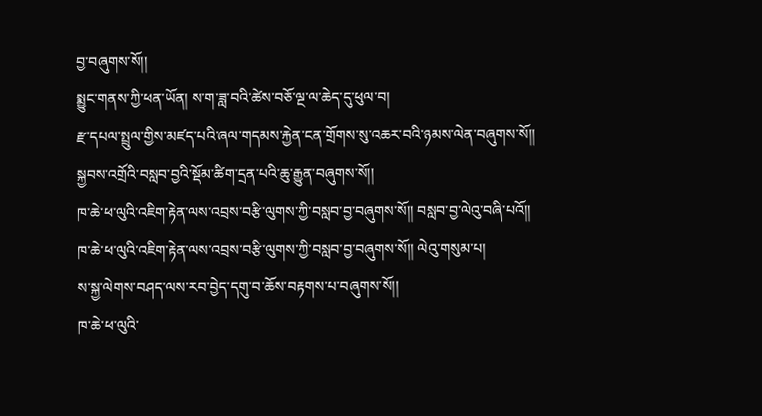བྱ་བཞུགས་སོ།།
སྨྱུང་གནས་ཀྱི་ཕན་ཡོན། ས་ག་ཟླ་བའི་ཚེས་བཅོ་ལྔ་ལ་ཆེད་དུ་ཕུལ་བ།
རྫ་དཔལ་སྤྲུལ་གྱིས་མཛད་པའི་ཞལ་གདམས་རྐྱེན་ངན་གྲོགས་སུ་འཆར་བའི་ཉམས་ལེན་བཞུགས་སོ།།
སྐྱབས་འགྲོའི་བསླབ་བྱའི་སྡོམ་ཚིག་དྲན་པའི་ཆུ་རྒྱུན་བཞུགས་སོ།།
ཁ་ཆེ་ཕ་ལུའི་འཇིག་རྟེན་ལས་འབྲས་བརྩི་ལུགས་ཀྱི་བསླབ་བྱ་བཞུགས་སོ།། བསླབ་བྱ་ལེའུ་བཞི་པའོ།།
ཁ་ཆེ་ཕ་ལུའི་འཇིག་རྟེན་ལས་འབྲས་བརྩི་ལུགས་ཀྱི་བསླབ་བྱ་བཞུགས་སོ།། ལེའུ་གསུམ་པ།
ས་སྐྱ་ལེགས་བཤད་ལས་རབ་བྱེད་དགུ་བ་ཆོས་བརྟགས་པ་བཞུགས་སོ།།
ཁ་ཆེ་ཕ་ལུའི་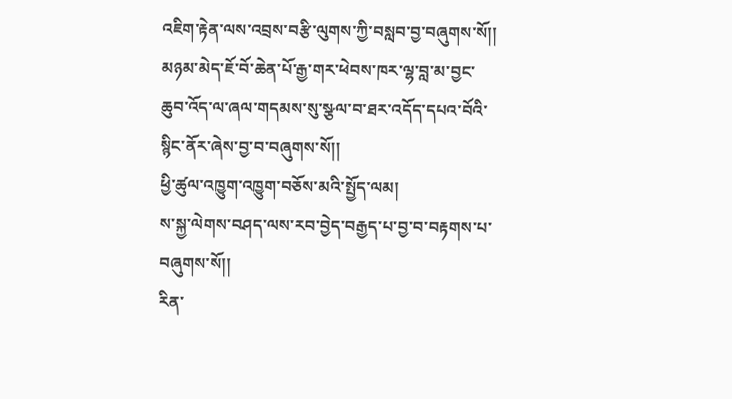འཇིག་རྟེན་ལས་འབྲས་བརྩི་ལུགས་ཀྱི་བསླབ་བྱ་བཞུགས་སོ།།
མཉམ་མེད་ཇོ་བོ་ཆེན་པོ་རྒྱ་གར་ཕེབས་ཁར་ལྷ་བླ་མ་བྱང་ཆུབ་འོད་ལ་ཞལ་གདམས་སུ་སྩལ་བ་ཐར་འདོད་དཔའ་བོའི་སྙིང་ནོར་ཞེས་བྱ་བ་བཞུགས་སོ།།
ཕྱི་ཚུལ་འཁྱུག་འཁྱུག་བཅོས་མའི་སྤྱོད་ལམ།
ས་སྐྱ་ལེགས་བཤད་ལས་རབ་བྱེད་བརྒྱད་པ་བྱ་བ་བརྟགས་པ་བཞུགས་སོ།།
རིན་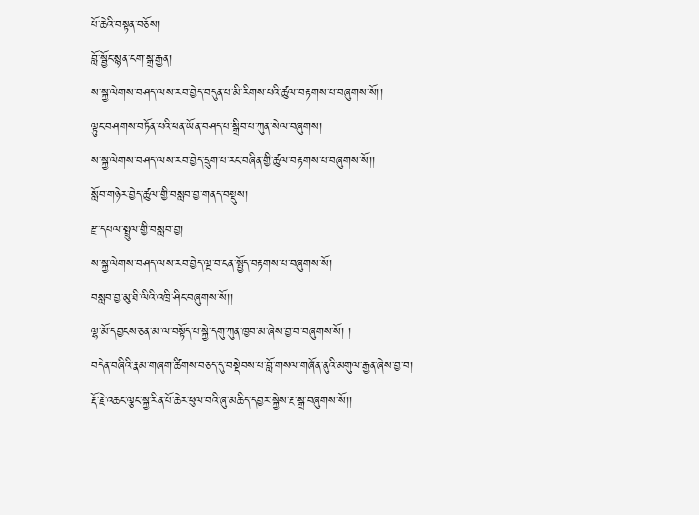པོ་ཆེའི་བསྟན་བཅོས།
བློ་སྦྱོང་སྙན་ངག་སྒྲ་རྒྱན།
ས་སྐྱ་ལེགས་བཤད་ལས་རབ་བྱེད་བདུན་པ་མི་རིགས་པའི་ཚུལ་བརྟགས་པ་བཞུགས་སོ།།
ལྟུང་བཤགས་བཏོན་པའི་ཕན་ཡོན་བཤད་པ་སྒྲིབ་པ་ཀུན་སེལ་བཞུགས།
ས་སྐྱ་ལེགས་བཤད་ལས་རབ་བྱེད་དྲུག་པ་རང་བཞིན་གྱི་ཚུལ་བརྟགས་པ་བཞུགས་སོ།།
སློབ་གཉེར་བྱེད་ཚུལ་གྱི་བསླབ་བྱ་གནད་བསྡུས།
རྫ་དཔལ་སྤྲུལ་གྱི་བསླབ་བྱ།
ས་སྐྱ་ལེགས་བཤད་ལས་རབ་བྱེད་ལྔ་བ་ངན་སྤྱོད་བརྟགས་པ་བཞུགས་སོ།
བསླབ་བྱ་མུ་ཐི་ལིའི་འཁྲི་ཤིང་བཞུགས་སོ།།
ལྷ་མོ་དབྱངས་ཅན་མ་ལ་བསྟོད་པ་སྐྱེ་དགུ་ཀུན་ཁྱབ་མ་ཞེས་བྱ་བ་བཞུགས་སོ། །
བདེན་བཞིའི་རྣམ་གཞག་ཚིགས་བཅད་དུ་བསྡེབས་པ་བློ་གསལ་གཞོན་ནུའི་མགུལ་རྒྱན་ཞེས་བྱ་བ།
རྡོ་རྗེ་འཆང་ལྕང་སྐྱ་རིན་པོ་ཆེར་ཕུལ་བའི་ཞུ་མཆིད་དབྱར་སྐྱེས་རྔ་སྒྲ་བཞུགས་སོ།།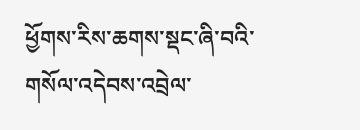ཕྱོགས་རིས་ཆགས་སྡང་ཞི་བའི་གསོལ་འདེབས་འབྲེལ་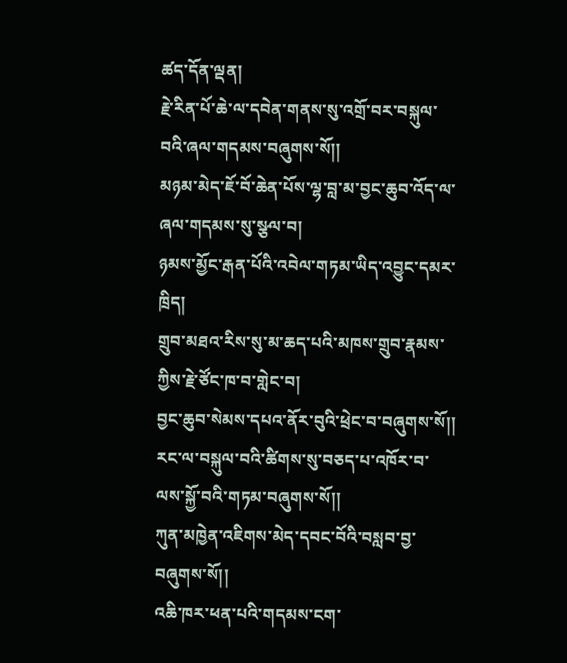ཚད་དོན་ལྡན།
རྗེ་རིན་པོ་ཆེ་ལ་དབེན་གནས་སུ་འགྲོ་བར་བསྐུལ་བའི་ཞལ་གདམས་བཞུགས་སོ།།
མཉམ་མེད་ཇོ་བོ་ཆེན་པོས་ལྷ་བླ་མ་བྱང་ཆུབ་འོད་ལ་ཞལ་གདམས་སུ་སྩལ་བ།
ཉམས་མྱོང་རྒན་པོའི་འབེལ་གཏམ་ཡིད་འབྱུང་དམར་ཁྲིད།
གྲུབ་མཐའ་རིས་སུ་མ་ཆད་པའི་མཁས་གྲུབ་རྣམས་ཀྱིས་རྗེ་ཙོང་ཁ་བ་གླེང་བ།
བྱང་ཆུབ་སེམས་དཔའ་ནོར་བུའི་ཕྲེང་བ་བཞུགས་སོ།།
རང་ལ་བསྐུལ་བའི་ཚིགས་སུ་བཅད་པ་འཁོར་བ་ལས་སྐྱོ་བའི་གཏམ་བཞུགས་སོ།།
ཀུན་མཁྱེན་འཇིགས་མེད་དབང་བོའི་བསླབ་བྱ་བཞུགས་སོ།།
འཆི་ཁར་ཕན་པའི་གདམས་ངག་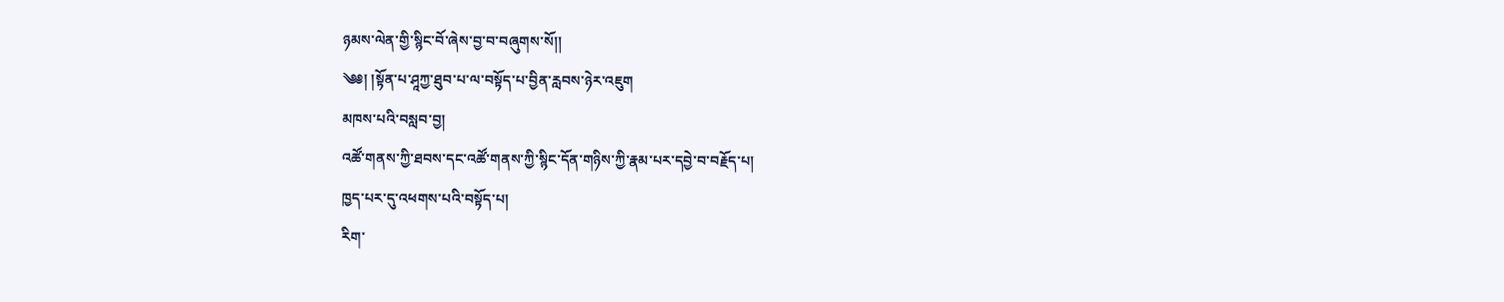ཉམས་ལེན་གྱི་སྙིང་བོ་ཞེས་བྱ་བ་བཞུགས་སོ།།
༄༅། །སྟོན་པ་ཤཱཀྱ་ཐུབ་པ་ལ་བསྟོད་པ་བྱིན་རླབས་ཉེར་འཇུག
མཁས་པའི་བསླབ་བྱ།
འཚོ་གནས་ཀྱི་ཐབས་དང་འཚོ་གནས་ཀྱི་སྙིང་དོན་གཉིས་ཀྱི་རྣམ་པར་དབྱེ་བ་བརྗོད་པ།
ཁྱད་པར་དུ་འཕགས་པའི་བསྟོད་པ།
རིག་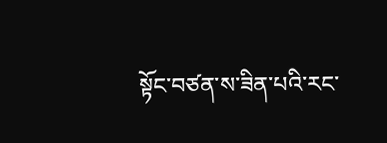སྟོང་བཙན་ས་ཟིན་པའི་རང་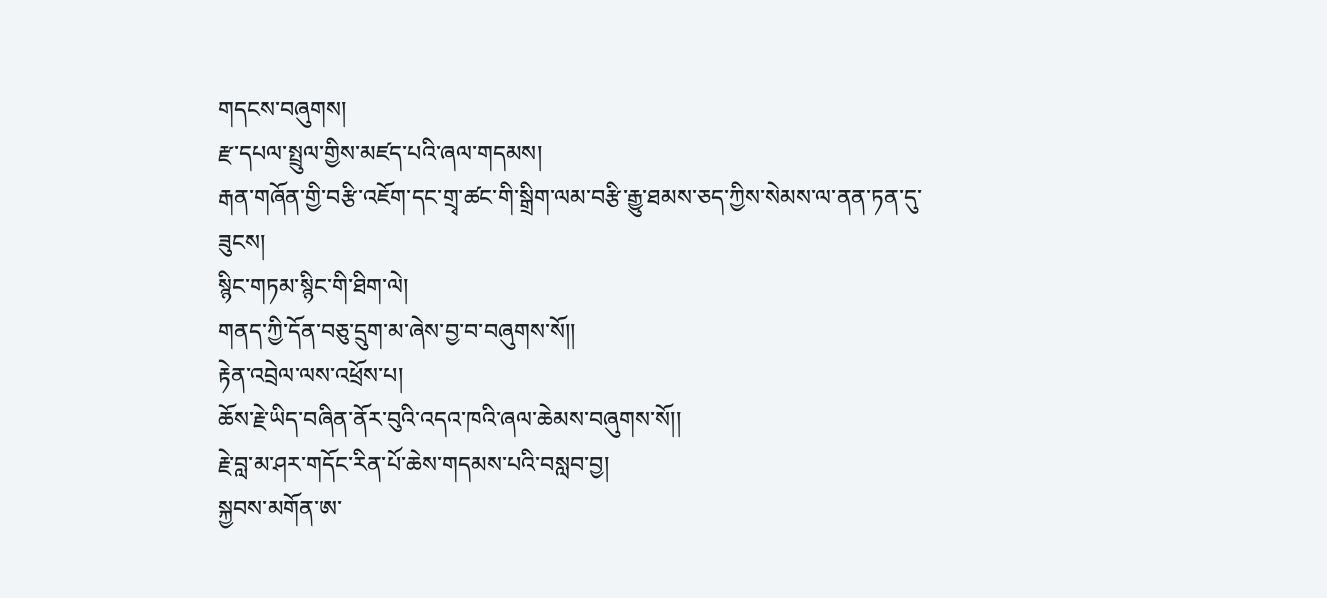གདངས་བཞུགས།
རྫ་དཔལ་སྤྲུལ་གྱིས་མཛད་པའི་ཞལ་གདམས།
རྒན་གཞོན་གྱི་བརྩི་འཇོག་དང་གྲྭ་ཚང་གི་སྒྲིག་ལམ་བརྩི་རྒྱུ་ཐམས་ཅད་ཀྱིས་སེམས་ལ་ནན་ཏན་དུ་ཟུངས།
སྙིང་གཏམ་སྙིང་གི་ཐིག་ལེ།
གནད་ཀྱི་དོན་བཅུ་དྲུག་མ་ཞེས་བྱ་བ་བཞུགས་སོ།།
རྟེན་འབྲེལ་ལས་འཕྲོས་པ།
ཆོས་རྗེ་ཡིད་བཞིན་ནོར་བུའི་འདའ་ཁའི་ཞལ་ཆེམས་བཞུགས་སོ།།
རྗེ་བླ་མ་ཤར་གདོང་རིན་པོ་ཆེས་གདམས་པའི་བསླབ་བྱ།
སྐྱབས་མགོན་ཨ་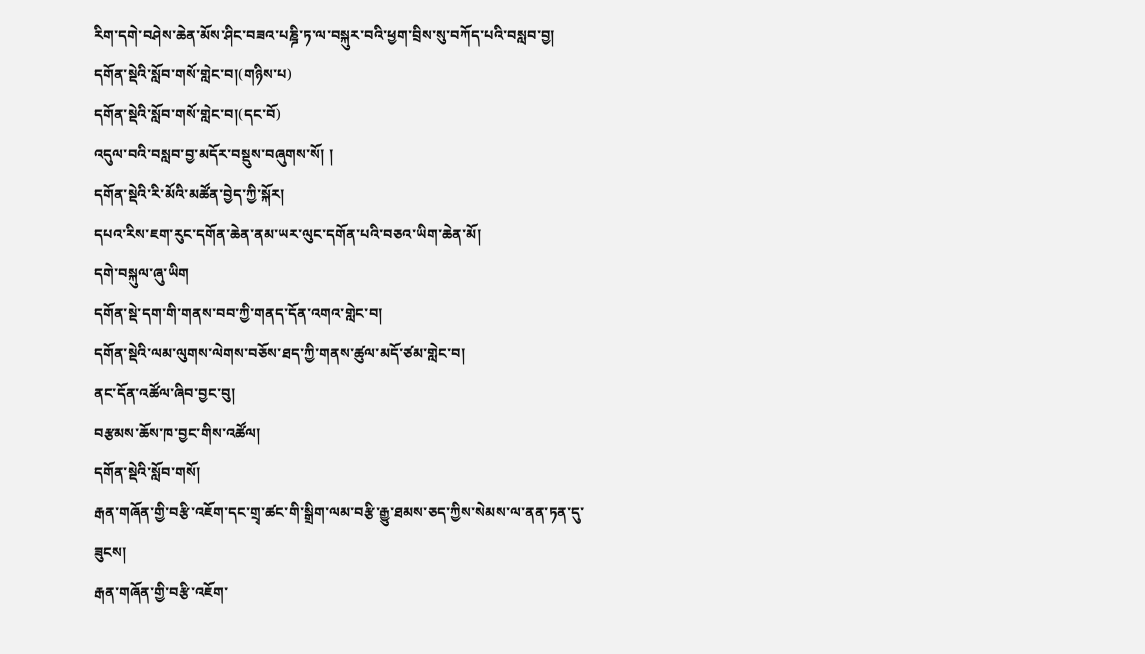རིག་དགེ་བཤེས་ཆེན་མོས་ཤིང་བཟའ་པཎྜི་ཏ་ལ་བསྐུར་བའི་ཕྱག་བྲིས་སུ་བཀོད་པའི་བསླབ་བྱ།
དགོན་སྡེའི་སློབ་གསོ་གླེང་བ།(གཉིས་པ)
དགོན་སྡེའི་སློབ་གསོ་གླེང་བ།(དང་བོ)
འདུལ་བའི་བསླབ་བྱ་མདོར་བསྡུས་བཞུགས་སོ། །
དགོན་སྡེའི་རི་མོའི་མཚོན་བྱེད་ཀྱི་སྐོར།
དཔའ་རིས་ཇག་རུང་དགོན་ཆེན་ནམ་ཡར་ལུང་དགོན་པའི་བཅའ་ཡིག་ཆེན་མོ།
དགེ་བསྐུལ་ཞུ་ཡིག
དགོན་སྡེ་དག་གི་གནས་བབ་ཀྱི་གནད་དོན་འགའ་གླེང་བ།
དགོན་སྡེའི་ལམ་ལུགས་ལེགས་བཅོས་ཐད་ཀྱི་གནས་ཚུལ་མདོ་ཙམ་གླེང་བ།
ནང་དོན་འཚོལ་ཞིབ་བྱང་བུ།
བརྩམས་ཆོས་ཁ་བྱང་གིས་འཚོལ།
དགོན་སྡེའི་སློབ་གསོ།
རྒན་གཞོན་གྱི་བརྩི་འཇོག་དང་གྲྭ་ཚང་གི་སྒྲིག་ལམ་བརྩི་རྒྱུ་ཐམས་ཅད་ཀྱིས་སེམས་ལ་ནན་ཏན་དུ་ཟུངས།
རྒན་གཞོན་གྱི་བརྩི་འཇོག་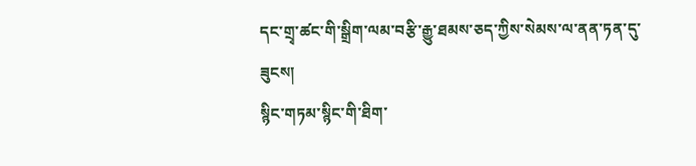དང་གྲྭ་ཚང་གི་སྒྲིག་ལམ་བརྩི་རྒྱུ་ཐམས་ཅད་ཀྱིས་སེམས་ལ་ནན་ཏན་དུ་ཟུངས།
སྙིང་གཏམ་སྙིང་གི་ཐིག་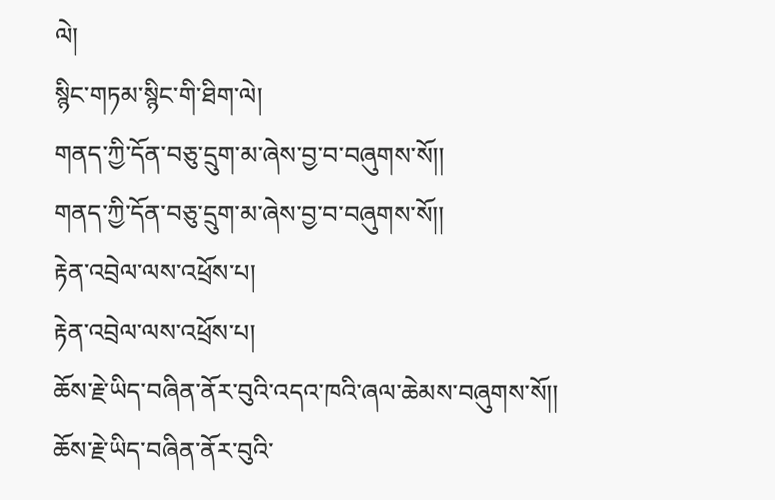ལེ།
སྙིང་གཏམ་སྙིང་གི་ཐིག་ལེ།
གནད་ཀྱི་དོན་བཅུ་དྲུག་མ་ཞེས་བྱ་བ་བཞུགས་སོ།།
གནད་ཀྱི་དོན་བཅུ་དྲུག་མ་ཞེས་བྱ་བ་བཞུགས་སོ།།
རྟེན་འབྲེལ་ལས་འཕྲོས་པ།
རྟེན་འབྲེལ་ལས་འཕྲོས་པ།
ཆོས་རྗེ་ཡིད་བཞིན་ནོར་བུའི་འདའ་ཁའི་ཞལ་ཆེམས་བཞུགས་སོ།།
ཆོས་རྗེ་ཡིད་བཞིན་ནོར་བུའི་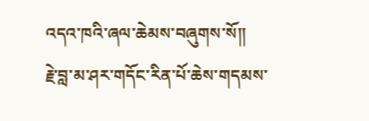འདའ་ཁའི་ཞལ་ཆེམས་བཞུགས་སོ།།
རྗེ་བླ་མ་ཤར་གདོང་རིན་པོ་ཆེས་གདམས་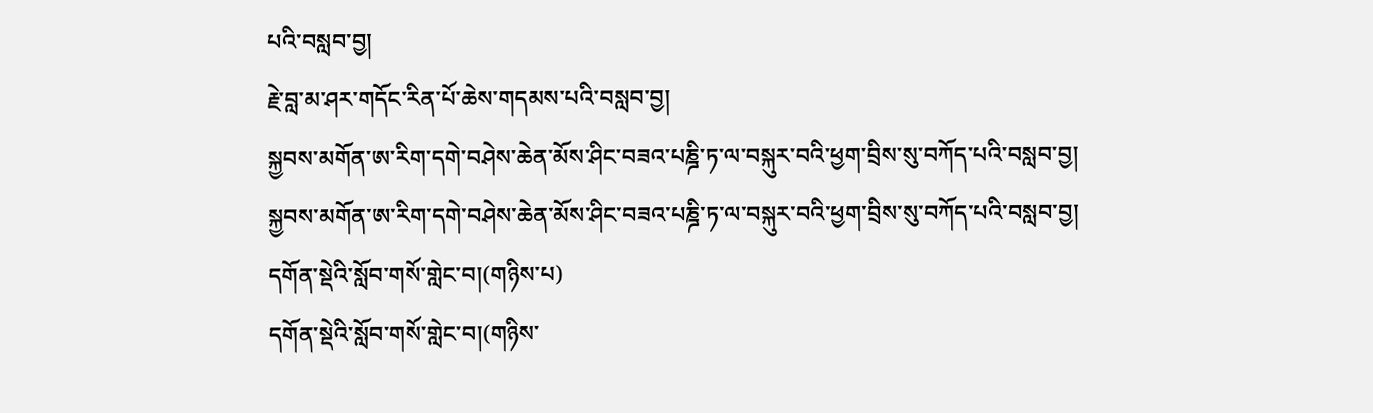པའི་བསླབ་བྱ།
རྗེ་བླ་མ་ཤར་གདོང་རིན་པོ་ཆེས་གདམས་པའི་བསླབ་བྱ།
སྐྱབས་མགོན་ཨ་རིག་དགེ་བཤེས་ཆེན་མོས་ཤིང་བཟའ་པཎྜི་ཏ་ལ་བསྐུར་བའི་ཕྱག་བྲིས་སུ་བཀོད་པའི་བསླབ་བྱ།
སྐྱབས་མགོན་ཨ་རིག་དགེ་བཤེས་ཆེན་མོས་ཤིང་བཟའ་པཎྜི་ཏ་ལ་བསྐུར་བའི་ཕྱག་བྲིས་སུ་བཀོད་པའི་བསླབ་བྱ།
དགོན་སྡེའི་སློབ་གསོ་གླེང་བ།(གཉིས་པ)
དགོན་སྡེའི་སློབ་གསོ་གླེང་བ།(གཉིས་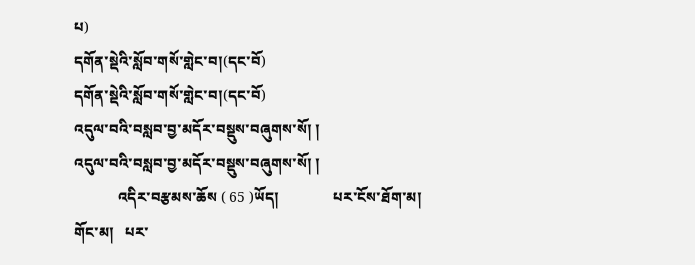པ)
དགོན་སྡེའི་སློབ་གསོ་གླེང་བ།(དང་བོ)
དགོན་སྡེའི་སློབ་གསོ་གླེང་བ།(དང་བོ)
འདུལ་བའི་བསླབ་བྱ་མདོར་བསྡུས་བཞུགས་སོ། །
འདུལ་བའི་བསླབ་བྱ་མདོར་བསྡུས་བཞུགས་སོ། །
            འདིར་བརྩམས་ཆོས ( 65 )ཡོད།               པར་ངོས་ཐོག་མ།  གོང་མ།   པར་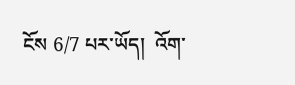ངོས 6/7 པར་ཡོད།  འོག་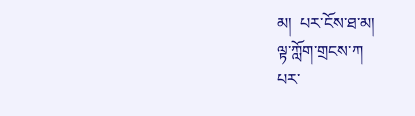མ།  པར་ངོས་ཐ་མ།
ལྟ་ཀློག་གྲངས་ཀ
པར་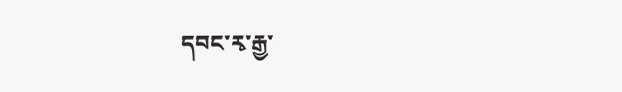དབང་རྭ་རྒྱ་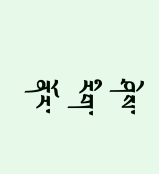ཤེས་རིག་ནོར་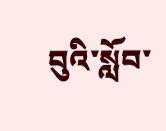བུའི་སློབ་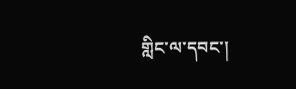གླིང་ལ་དབང་།